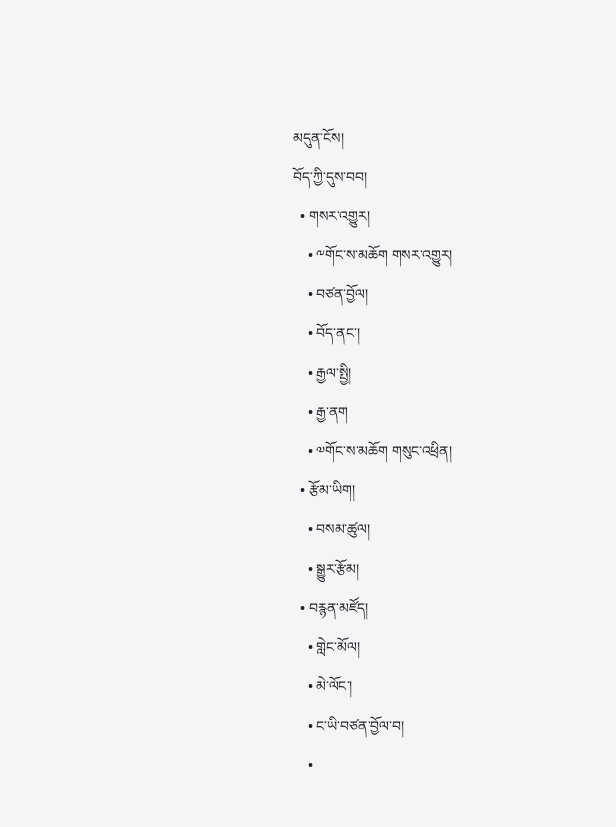མདུན་ངོས།
བོད་ཀྱི་དུས་བབ།
  • གསར་འགྱུར།
    • ༸གོང་ས་མཆོག གསར་འགྱུར།
    • བཙན་བྱོལ།
    • བོད་ནང་།
    • རྒྱལ་སྤྱི།
    • རྒྱ་ནག
    • ༧གོང་ས་མཆོག གསུང་འཕྲིན།
  • རྩོམ་ཡིག།
    • བསམ་ཚུལ།
    • སྒྱུར་རྩོམ།
  • བརྙན་མཛོད།
    • གླེང་མོལ།
    • མེ་ལོང་།
    • ང་ཡི་བཙན་བྱོལ་བ།
    •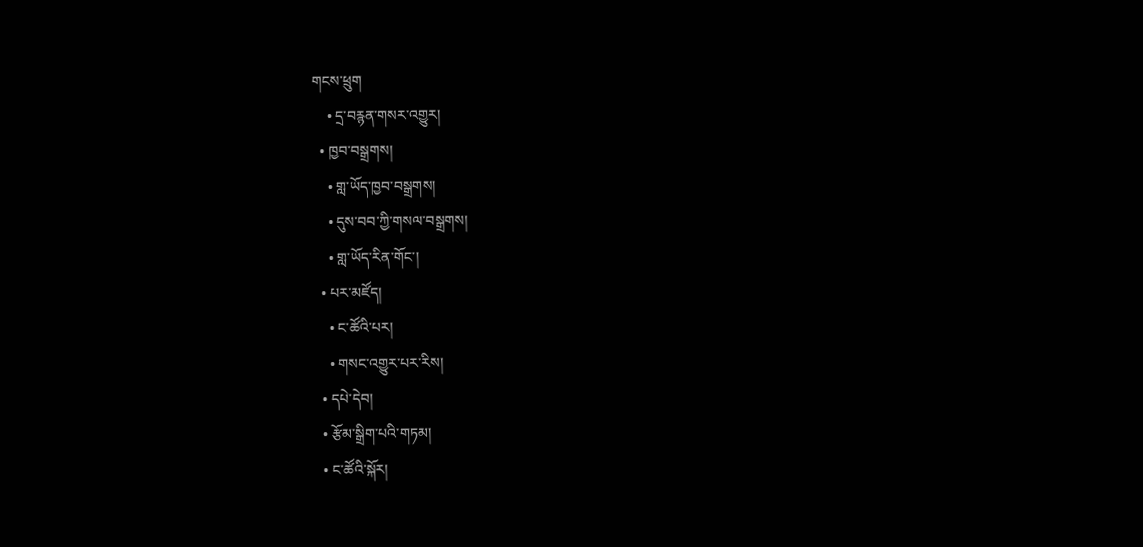གངས་ཕྲུག
    • དྲ་བརྙན་གསར་འགྱུར།
  • ཁྱབ་བསྒྲགས།
    • གླ་ཡོད་ཁྱབ་བསྒྲགས།
    • དུས་བབ་ཀྱི་གསལ་བསྒྲགས།
    • གླ་ཡོད་རིན་གོང་།
  • པར་མཛོད།
    • ང་ཚོའི་པར།
    • གསང་འགྱུར་པར་རིས།
  • དཔེ་དེབ།
  • རྩོམ་སྒྲིག་པའི་གཏམ།
  • ང་ཚོའི་སྐོར།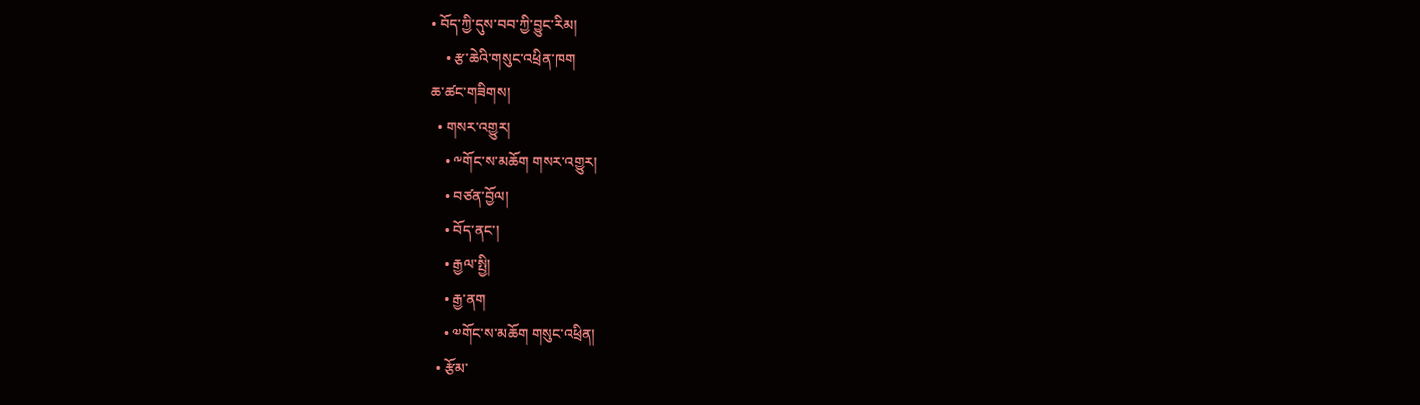• བོད་ཀྱི་དུས་བབ་ཀྱི་བྱུང་རིམ།
    • རྩ་ཆེའི་གསུང་འཕྲིན་ཁག
ཆ་ཚང་གཟིགས།
  • གསར་འགྱུར།
    • ༸གོང་ས་མཆོག གསར་འགྱུར།
    • བཙན་བྱོལ།
    • བོད་ནང་།
    • རྒྱལ་སྤྱི།
    • རྒྱ་ནག
    • ༧གོང་ས་མཆོག གསུང་འཕྲིན།
  • རྩོམ་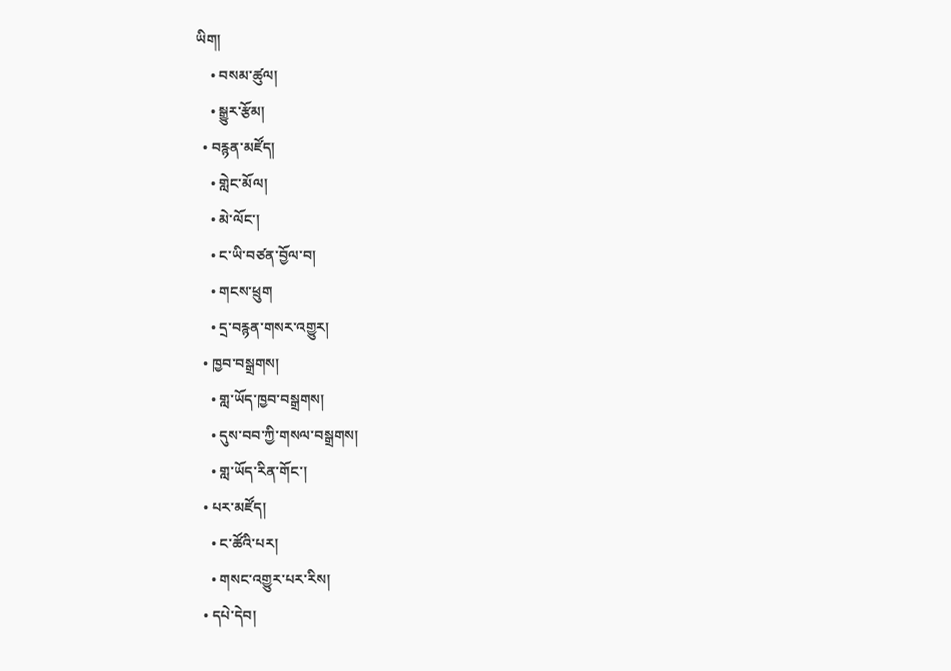ཡིག།
    • བསམ་ཚུལ།
    • སྒྱུར་རྩོམ།
  • བརྙན་མཛོད།
    • གླེང་མོལ།
    • མེ་ལོང་།
    • ང་ཡི་བཙན་བྱོལ་བ།
    • གངས་ཕྲུག
    • དྲ་བརྙན་གསར་འགྱུར།
  • ཁྱབ་བསྒྲགས།
    • གླ་ཡོད་ཁྱབ་བསྒྲགས།
    • དུས་བབ་ཀྱི་གསལ་བསྒྲགས།
    • གླ་ཡོད་རིན་གོང་།
  • པར་མཛོད།
    • ང་ཚོའི་པར།
    • གསང་འགྱུར་པར་རིས།
  • དཔེ་དེབ།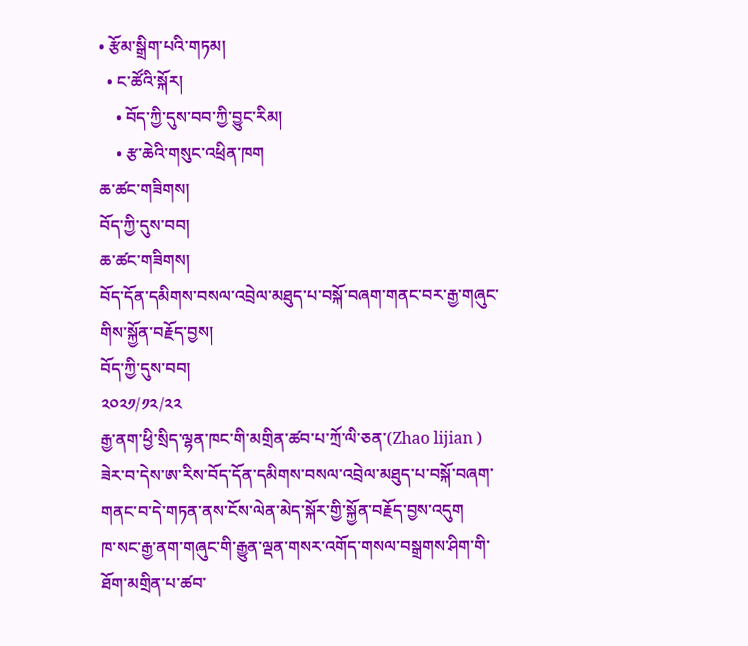• རྩོམ་སྒྲིག་པའི་གཏམ།
  • ང་ཚོའི་སྐོར།
    • བོད་ཀྱི་དུས་བབ་ཀྱི་བྱུང་རིམ།
    • རྩ་ཆེའི་གསུང་འཕྲིན་ཁག
ཆ་ཚང་གཟིགས།
བོད་ཀྱི་དུས་བབ།
ཆ་ཚང་གཟིགས།
བོད་དོན་དམིགས་བསལ་འབྲེལ་མཐུད་པ་བསྐོ་བཞག་གནང་བར་རྒྱ་གཞུང་གིས་སྐྱོན་བརྗོད་བྱས།
བོད་ཀྱི་དུས་བབ།
༢༠༢༡/༡༢/༢༢
རྒྱ་ནག་ཕྱི་སྲིད་ལྷན་ཁང་གི་མགྲིན་ཚབ་པ་ཀྲོ་ལི་ཅན་(Zhao lijian ) ཟེར་བ་དེས་ཨ་རིས་བོད་དོན་དམིགས་བསལ་འབྲེལ་མཐུད་པ་བསྐོ་བཞག་གནང་བ་དེ་གཏན་ནས་ངོས་ལེན་མེད་སྐོར་གྱི་སྐྱོན་བརྗོད་བྱས་འདུག
ཁ་སང་རྒྱ་ནག་གཞུང་གི་རྒྱུན་ལྡན་གསར་འགོད་གསལ་བསྒྲགས་ཤིག་གི་ཐོག་མགྲིན་པ་ཚབ་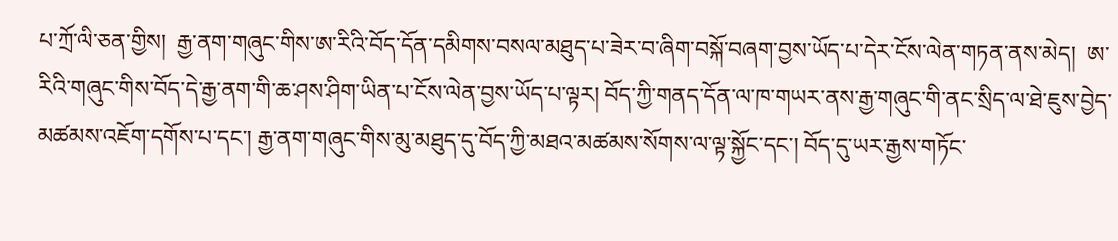པ་ཀྲོ་ལི་ཅན་གྱིས།  རྒྱ་ནག་གཞུང་གིས་ཨ་རིའི་བོད་དོན་དམིགས་བསལ་མཐུད་པ་ཟེར་བ་ཞིག་བསྐོ་བཞག་བྱས་ཡོད་པ་དེར་ངོས་ལེན་གཏན་ནས་མེད།  ཨ་རིའི་གཞུང་གིས་བོད་དེ་རྒྱ་ནག་གི་ཆ་ཤས་ཤིག་ཡིན་པ་ངོས་ལེན་བྱས་ཡོད་པ་ལྟར། བོད་ཀྱི་གནད་དོན་ལ་ཁ་གཡར་ནས་རྒྱ་གཞུང་གི་ནང་སྲིད་ལ་ཐེ་ཇུས་བྱེད་མཚམས་འཇོག་དགོས་པ་དང་། རྒྱ་ནག་གཞུང་གིས་མུ་མཐུད་དུ་བོད་ཀྱི་མཐའ་མཚམས་སོགས་ལ་ལྟ་སྐྱོང་དང་། བོད་དུ་ཡར་རྒྱས་གཏོང་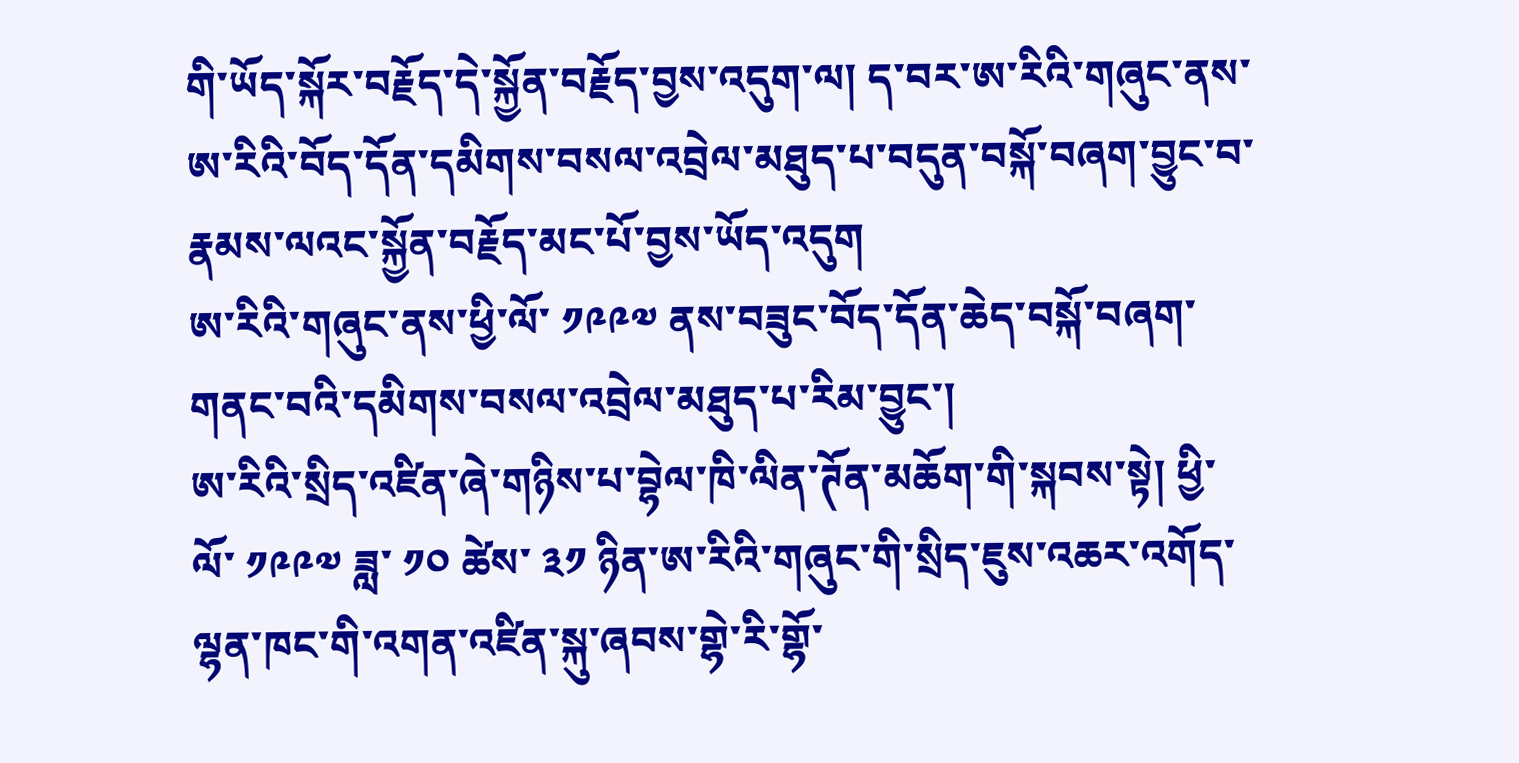གི་ཡོད་སྐོར་བརྗོད་དེ་སྐྱོན་བརྗོད་བྱས་འདུག་ལ། ད་བར་ཨ་རིའི་གཞུང་ནས་ཨ་རིའི་བོད་དོན་དམིགས་བསལ་འབྲེལ་མཐུད་པ་བདུན་བསྐོ་བཞག་བྱུང་བ་རྣམས་ལའང་སྐྱོན་བརྗོད་མང་པོ་བྱས་ཡོད་འདུག
ཨ་རིའི་གཞུང་ནས་ཕྱི་ལོ་ ༡༩༩༧ ནས་བཟུང་བོད་དོན་ཆེད་བསྐོ་བཞག་གནང་བའི་དམིགས་བསལ་འབྲེལ་མཐུད་པ་རིམ་བྱུང་།
ཨ་རིའི་སྲིད་འཛིན་ཞེ་གཉིས་པ་བྷེལ་ཁི་ལིན་ཊོན་མཆོག་གི་སྐབས་སྟེ། ཕྱི་ལོ་ ༡༩༩༧ ཟླ་ ༡༠ ཚེས་ ༣༡ ཉིན་ཨ་རིའི་གཞུང་གི་སྲིད་ཇུས་འཆར་འགོད་ལྷན་ཁང་གི་འགན་འཛིན་སྐུ་ཞབས་གྷེ་རི་གྷོ་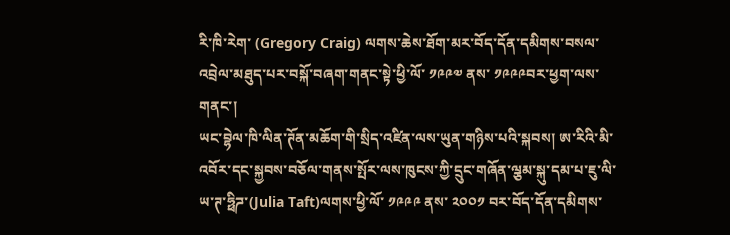རི་ཁི་རེག་ (Gregory Craig) ལགས་ཆེས་ཐོག་མར་བོད་དོན་དམིགས་བསལ་འབྲེལ་མཐུད་པར་བསྐོ་བཞག་གནང་སྟེ་ཕྱི་ལོ་ ༡༩༩༧ ནས་ ༡༩༩༩བར་ཕྱག་ལས་གནང་།
ཡང་བྷེལ་ཁི་ལིན་ཊོན་མཆོག་གི་སྲིད་འཛིན་ལས་ཡུན་གཉིས་པའི་སྐབས། ཨ་རིའི་མི་འབོར་དང་སྐྱབས་བཅོལ་གནས་སྤོར་ལས་ཁུངས་ཀྱི་དྲུང་གཞོན་ལྕམ་སྐུ་དམ་པ་ཇུ་ལི་ཡ་ཊ་ཧྥིཌ་(Julia Taft)ལགས་ཕྱི་ལོ་ ༡༩༩༩ ནས་ ༢༠༠༡ བར་བོད་དོན་དམིགས་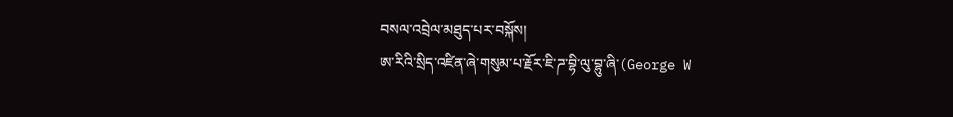བསལ་འབྲེལ་མཐུད་པར་བསྐོས།
ཨ་རིའི་སྲིད་འཛིན་ཞེ་གསུམ་པ་རྗོར་ཇི་ཌ་བྷི་ལུ་བྷུ་ཞི་(George W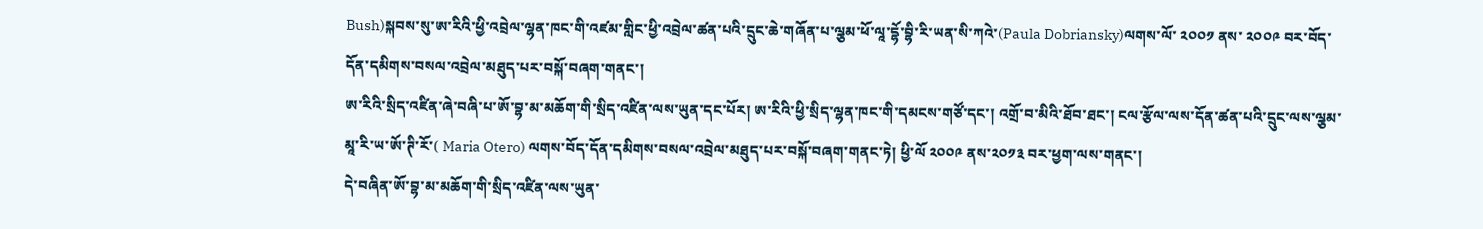Bush)སྐབས་སུ་ཨ་རིའི་ཕྱི་འབྲེལ་ལྷན་ཁང་གི་འཛམ་གླིང་ཕྱི་འབྲེལ་ཚན་པའི་དྲུང་ཆེ་གཞོན་པ་ལྕམ་ཕོ་ལཱ་དྷོ་བྷི་རི་ཡན་སི་ཀའེ་(Paula Dobriansky)ལགས་ལོ་ ༢༠༠༡ ནས་ ༢༠༠༩ བར་བོད་དོན་དམིགས་བསལ་འབྲེལ་མཐུད་པར་བསྐོ་བཞག་གནང་།
ཨ་རིའི་སྲིད་འཛིན་ཞེ་བཞི་པ་ཨོ་བྷ་མ་མཆོག་གི་སྲིད་འཛིན་ལས་ཡུན་དང་པོར། ཨ་རིའི་ཕྱི་སྲིད་ལྷན་ཁང་གི་དམངས་གཙོ་དང་། འགྲོ་བ་མིའི་ཐོབ་ཐང་། ངལ་རྩོལ་ལས་དོན་ཚན་པའི་དྲུང་ལས་ལྕམ་མཱ་རི་ཡ་ཨོ་ཊི་རོ་( Maria Otero) ལགས་བོད་དོན་དམིགས་བསལ་འབྲེལ་མཐུད་པར་བསྐོ་བཞག་གནང་ཏེ། ཕྱི་ལོ ༢༠༠༩ ནས་༢༠༡༣ བར་ཕྱག་ལས་གནང་།
དེ་བཞིན་ཨོ་བྷ་མ་མཆོག་གི་སྲིད་འཛིན་ལས་ཡུན་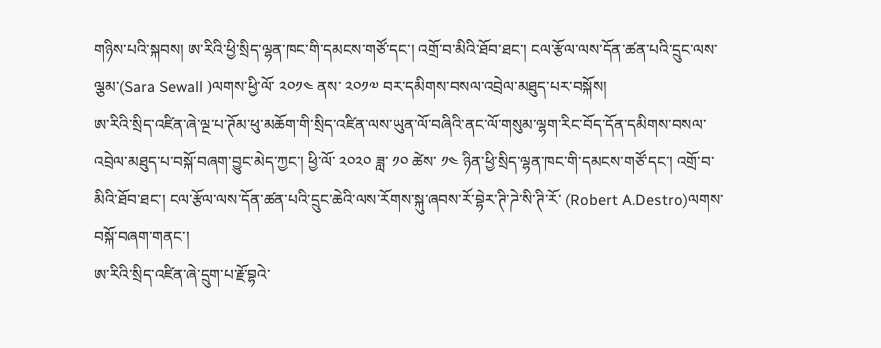གཉིས་པའི་སྐབས། ཨ་རིའི་ཕྱི་སྲིད་ལྷན་ཁང་གི་དམངས་གཙོ་དང་། འགྲོ་བ་མིའི་ཐོབ་ཐང་། ངལ་རྩོལ་ལས་དོན་ཚན་པའི་དྲུང་ལས་ལྕམ་(Sara Sewall )ལགས་ཕྱི་ལོ་ ༢༠༡༤ ནས་ ༢༠༡༧ བར་དམིགས་བསལ་འབྲེལ་མཐུད་པར་བསྐོས།
ཨ་རིའི་སྲིད་འཛིན་ཞེ་ལྔ་པ་ཊོམ་ཕུ་མཆོག་གི་སྲིད་འཛིན་ལས་ཡུན་ལོ་བཞིའི་ནང་ལོ་གསུམ་ལྷག་རིང་བོད་དོན་དམིགས་བསལ་འབྲེལ་མཐུད་པ་བསྐོ་བཞག་བྱུང་མེད་ཀྱང་། ཕྱི་ལོ་ ༢༠༢༠ ཟླ་ ༡༠ ཚེས་ ༡༤ ཉིན་ཕྱི་སྲིད་ལྷན་ཁང་གི་དམངས་གཙོ་དང་། འགྲོ་བ་མིའི་ཐོབ་ཐང་། ངལ་རྩོལ་ལས་དོན་ཚན་པའི་དྲུང་ཆེའི་ལས་རོགས་སྐུ་ཞབས་རོ་བྷེར་ཊི་ཌེ་སི་ཊི་རོ་ (Robert A.Destro)ལགས་བསྐོ་བཞག་གནང་།
ཨ་རིའི་སྲིད་འཛིན་ཞེ་དྲུག་པ་རྗོ་བྷའེ་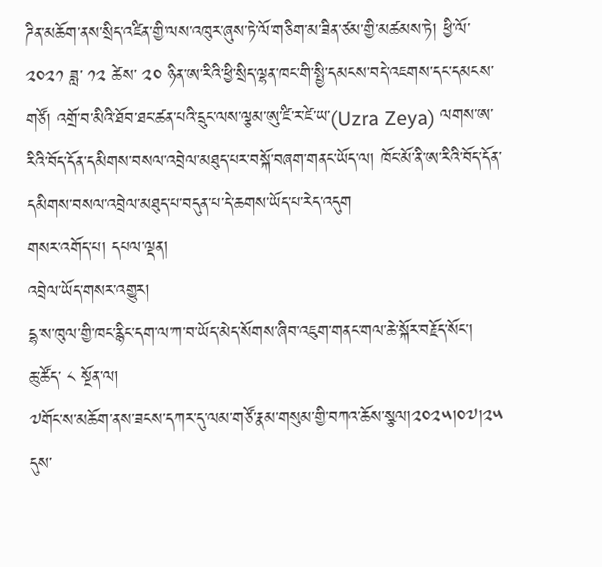ཌིན་མཆོག་ནས་སྲིད་འཛིན་གྱི་ལས་འཁུར་ཞུས་ཏེ་ལོ་གཅིག་མ་ཟིན་ཙམ་གྱི་མཚམས་ཏེ། ཕྱི་ལོ་ ༢༠༢༡ ཟླ་ ༡༢ ཚེས་ ༢༠ ཉིན་ཨ་རིའི་ཕྱི་སྲིད་ལྷན་ཁང་གི་སྤྱི་དམངས་བདེ་འཇགས་དང་དམངས་གཙོ། འགྲོ་བ་མིའི་ཐོབ་ཐང་ཚན་པའི་དྲུང་ལས་ལྕམ་ཨུ་ཛི་ར་ཛེ་ཡ་(Uzra Zeya) ལགས་ཨ་རིའི་བོད་དོན་དམིགས་བསལ་འབྲེལ་མཐུད་པར་བསྐོ་བཞག་གནང་ཡོད་ལ། ཁོང་མོ་ནི་ཨ་རིའི་བོད་དོན་དམིགས་བསལ་འབྲེལ་མཐུད་པ་བདུན་པ་དེ་ཆགས་ཡོད་པ་རེད་འདུག
གསར་འགོད་པ། དཔལ་ལྡན།
འབྲེལ་ཡོད་གསར་འགྱུར།
དྷ་ས་ཁུལ་གྱི་ཁང་རྙིང་དག་ལ་ཀ་བ་ཡོད་མེད་སོགས་ཞིབ་འཇུག་གནང་གལ་ཆེ་སྐོར་བརྗོད་སོང་།
ཆུ་ཚོད་ ༨ སྔོན་ལ།
༧གོང་ས་མཆོག་ནས་ཟངས་དཀར་དུ་ལམ་གཙོ་རྣམ་གསུམ་གྱི་བཀའ་ཆོས་སྩལ།༢༠༢༥།༠༧།༢༥ དུས་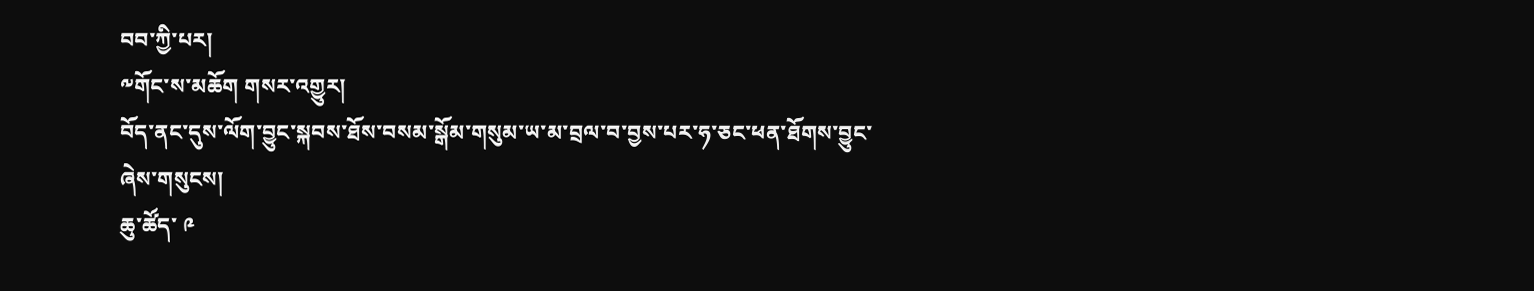བབ་ཀྱི་པར།
༸གོང་ས་མཆོག གསར་འགྱུར།
བོད་ནང་དུས་ལོག་བྱུང་སྐབས་ཐོས་བསམ་སྒོམ་གསུམ་ཡ་མ་བྲལ་བ་བྱས་པར་ཧ་ཅང་ཕན་ཐོགས་བྱུང་ཞེས་གསུངས།
ཆུ་ཚོད་ ༩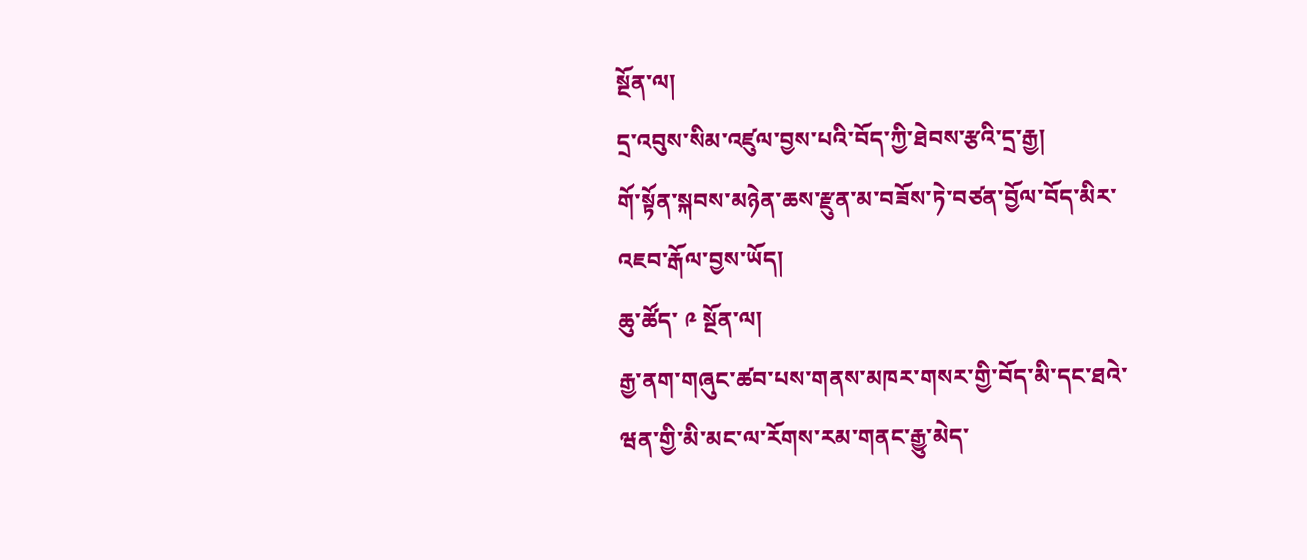སྔོན་ལ།
དྲ་འབུས་སིམ་འཛུལ་བྱས་པའི་བོད་ཀྱི་ཐེབས་རྩའི་དྲ་རྒྱ།
གོ་སྟོན་སྐབས་མཉེན་ཆས་རྫུན་མ་བཟོས་ཏེ་བཙན་བྱོལ་བོད་མིར་འཇབ་རྒོལ་བྱས་ཡོད།
ཆུ་ཚོད་ ༩ སྔོན་ལ།
རྒྱ་ནག་གཞུང་ཚབ་པས་གནས་མཁར་གསར་གྱི་བོད་མི་དང་ཐའེ་ཝན་གྱི་མི་མང་ལ་རོགས་རམ་གནང་རྒྱུ་མེད་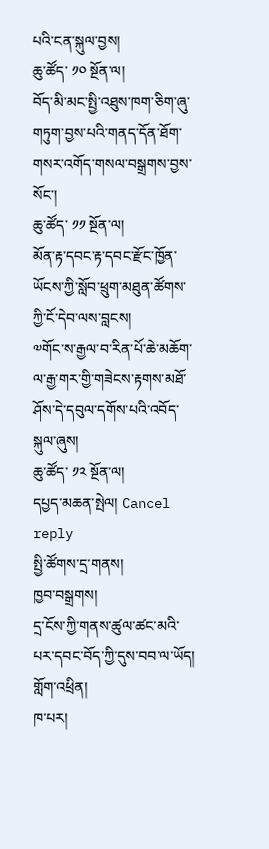པའི་ངན་སྐུལ་བྱས།
ཆུ་ཚོད་ ༡༠ སྔོན་ལ།
བོད་མི་མང་སྤྱི་འཐུས་ཁག་ཅིག་ཞུ་གཏུག་བྱས་པའི་གནད་དོན་ཐོག་གསར་འགོད་གསལ་བསྒྲགས་བྱས་སོང་།
ཆུ་ཚོད་ ༡༡ སྔོན་ལ།
མོན་རྟ་དབང་རྟ་དབང་རྫོང་ཁྱོན་ཡོངས་ཀྱི་སློབ་ཕྲུག་མཐུན་ཚོགས་ཀྱི་ངོ་དེབ་ལས་བླངས།
༧གོང་ས་རྒྱལ་བ་རིན་པོ་ཆེ་མཆོག་ལ་རྒྱ་གར་གྱི་གཟེངས་རྟགས་མཐོ་ཤོས་དེ་དབུལ་དགོས་པའི་འབོད་སྐུལ་ཞུས།
ཆུ་ཚོད་ ༡༢ སྔོན་ལ།
དཔྱད་མཆན་སྤེལ། Cancel reply
སྤྱི་ཚོགས་དྲ་གནས།
ཁྱབ་བསྒྲགས།
དྲ་ངོས་ཀྱི་གནས་ཚུལ་ཚང་མའི་པར་དབང་བོད་ཀྱི་དུས་བབ་ལ་ཡོད།
གློག་འཕྲིན།
ཁ་པར།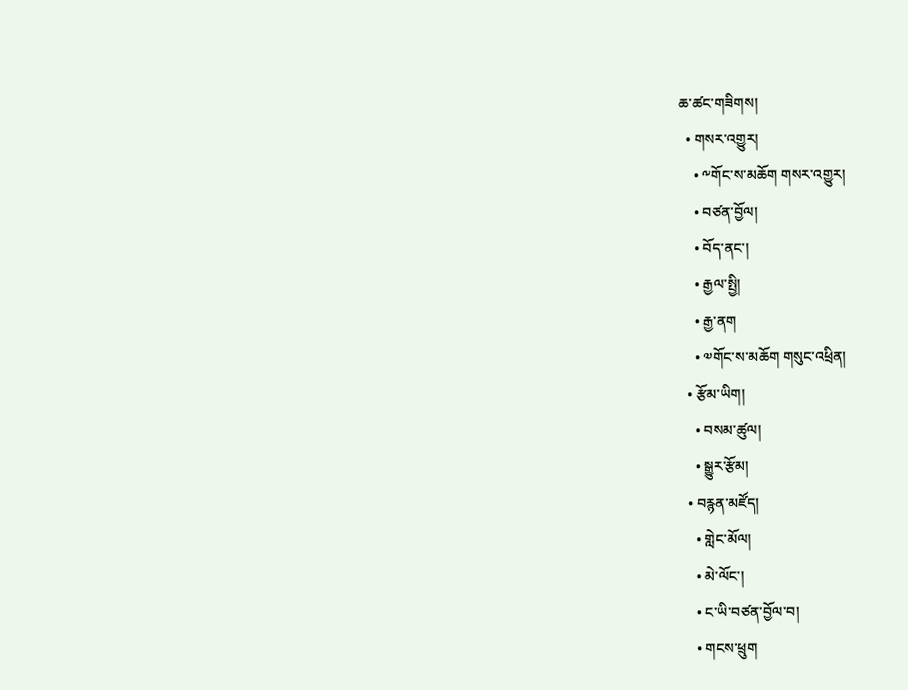ཆ་ཚང་གཟིགས།
  • གསར་འགྱུར།
    • ༸གོང་ས་མཆོག གསར་འགྱུར།
    • བཙན་བྱོལ།
    • བོད་ནང་།
    • རྒྱལ་སྤྱི།
    • རྒྱ་ནག
    • ༧གོང་ས་མཆོག གསུང་འཕྲིན།
  • རྩོམ་ཡིག།
    • བསམ་ཚུལ།
    • སྒྱུར་རྩོམ།
  • བརྙན་མཛོད།
    • གླེང་མོལ།
    • མེ་ལོང་།
    • ང་ཡི་བཙན་བྱོལ་བ།
    • གངས་ཕྲུག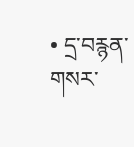• དྲ་བརྙན་གསར་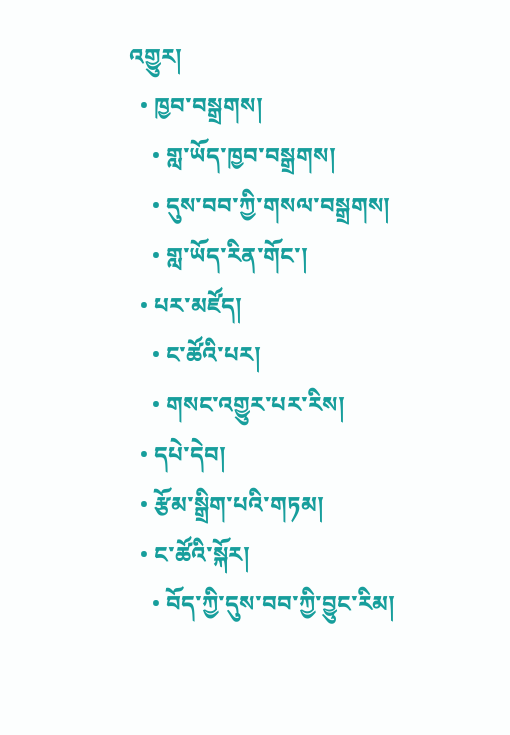འགྱུར།
  • ཁྱབ་བསྒྲགས།
    • གླ་ཡོད་ཁྱབ་བསྒྲགས།
    • དུས་བབ་ཀྱི་གསལ་བསྒྲགས།
    • གླ་ཡོད་རིན་གོང་།
  • པར་མཛོད།
    • ང་ཚོའི་པར།
    • གསང་འགྱུར་པར་རིས།
  • དཔེ་དེབ།
  • རྩོམ་སྒྲིག་པའི་གཏམ།
  • ང་ཚོའི་སྐོར།
    • བོད་ཀྱི་དུས་བབ་ཀྱི་བྱུང་རིམ།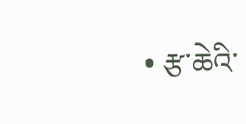• རྩ་ཆེའི་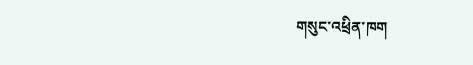གསུང་འཕྲིན་ཁག